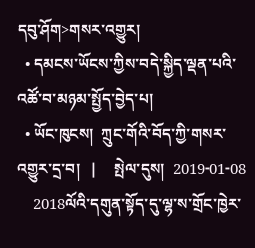དབུ་ཤོག>གསར་འགྱུར།
  • དམངས་ཡོངས་ཀྱིས་བདེ་སྐྱིད་ལྡན་པའི་འཚོ་བ་མཉམ་སྤྱོད་བྱེད་པ།
  • ཡོང་ཁུངས།  ཀྲུང་གོའི་བོད་ཀྱི་གསར་འགྱུར་དྲ་བ།   |     སྤེལ་དུས།  2019-01-08
    2018ལོའི་དགུན་སྟོད་དུ་ལྷ་ས་གྲོང་ཁྱེར་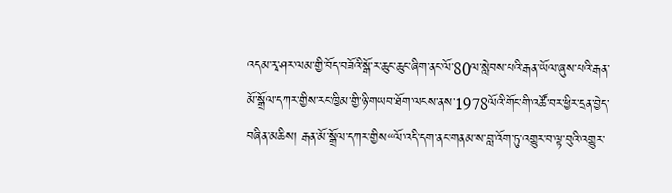འདམ་རྭ་ཤར་ལམ་གྱི་བོད་བཟོའི་སྒོ་ར་ཆུང་ཆུང་ཞིག་ནང་ལོ་80ལ་སླེབས་པའི་རྒན་ཡོལ་ཞུས་པའི་རྒན་མོ་སྒྲོལ་དཀར་གྱིས་རང་ཁྱིམ་གྱི་ཉི་གཡབ་ཐོག་ལངས་ནས་1978ལོའི་གོང་གི་འཚོ་བར་ཕྱིར་དྲན་བྱེད་བཞིན་མཆིས། རྒན་མོ་སྒྲོལ་དཀར་གྱིས“ལོ་འདི་དག་ནང་གནམ་ས་བླ་འོག་ཏུ་འགྱུར་བ་ལྟ་བུའི་འགྱུར་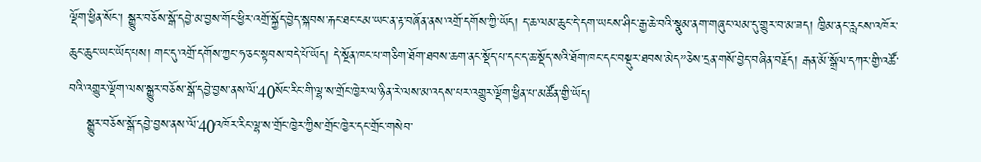ལྡོག་ཕྱིན་སོང་། སྒྱུར་བཅོས་སྒོ་དབྱེ་མ་བྱས་གོང་ཕྱིར་འགྲོ་སྐྱོད་བྱེད་སྐབས་རྐང་ཐང་ངམ་ཡང་ན་རྟ་བཞོན་ནས་འགྲོ་དགོས་ཀྱི་ཡོད། ད་ཆ་ལམ་ཆུང་དེ་དག་ཡངས་ཤིང་རྒྱ་ཆེ་བའི་སྣུམ་ནག་གཞུང་ལམ་དུ་གྱུར་བ་མ་ཟད། ཁྱིམ་ནང་རླངས་འཁོར་ཆུང་ཆུང་ཡང་ཡོད་པས། གང་དུ་འགྲོ་དགོས་ཀྱང་ཧ་ཅང་སྟབས་བདེ་པོ་ཡོད། དེ་སྔོན་ཁང་པ་གཅིག་ཐོག་ཐབས་ཆག་ནང་སྡོད་པ་དང་ད་ཆ་སྡོད་སའི་ཐོག་ཁང་དང་བསྡུར་ཐབས་མེད”ཅེས་དྲན་གསོ་བྱེད་བཞིན་བརྗོད། རྒན་མོ་སྒྲོལ་དཀར་གྱི་འཚོ་བའི་འགྱུར་ལྡོག་ལས་སྒྱུར་བཅོས་སྒོ་དབྱེ་བྱས་ནས་ལོ་40སོང་རིང་གི་ལྷ་ས་གྲོང་ཁྱེར་ལ་ཉིན་རེ་ལས་མ་འདས་པར་འགྱུར་ལྡོག་ཕྱིན་པ་མཚོན་གྱི་ཡོད།
    སྒྱུར་བཅོས་སྒོ་དབྱེ་བྱས་ནས་ལོ་40འཁོར་རིང་ལྷ་ས་གྲོང་ཁྱེར་ཀྱིས་གྲོང་ཁྱེར་དང་གྲོང་གསེབ་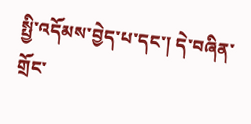སྤྱི་འདོམས་བྱེད་པ་དང་། དེ་བཞིན་གྲོང་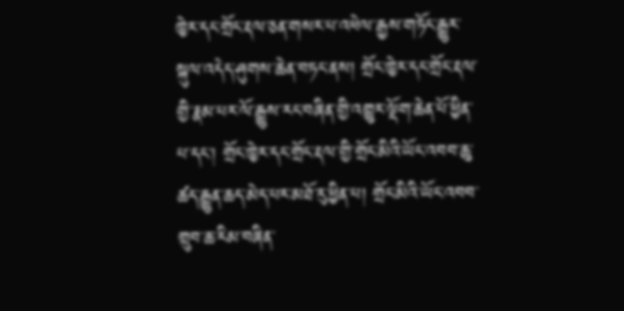ཁྱེར་དང་གྲོང་རྡལ་ཅན་གསར་པ་འཕེལ་རྒྱས་གཏོང་རྒྱུར་སྐུལ་འདེད་ཤུགས་ཆེན་བཏང་ནས། གྲོང་ཁྱེར་དང་གྲོང་རྡལ་གྱི་རྣམ་པར་ལོ་རྒྱུས་རང་བཞིན་གྱི་འགྱུར་ལྡོག་ཆེན་པོ་ཕྱིན་པ་དང་། གྲོང་ཁྱེར་དང་གྲོང་རྡལ་གྱི་གྲོང་མིའི་ཡོང་འབབ་ཆུ་ཚད་རྒྱུན་ཆད་མེད་པར་མཐོ་རུ་ཕྱིན་པ། གྲོང་མིའི་ཡོང་འབབ་གྲུབ་ཆ་རིམ་བཞིན་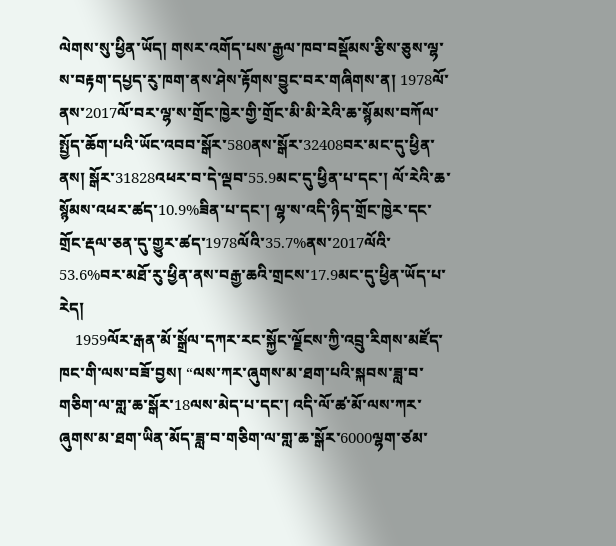ལེགས་སུ་ཕྱིན་ཡོད། གསར་འགོད་པས་རྒྱལ་ཁབ་བསྡོམས་རྩིས་ཅུས་ལྷ་ས་བརྟག་དཔྱད་རུ་ཁག་ནས་ཤེས་རྟོགས་བྱུང་བར་གཞིགས་ན། 1978ལོ་ནས་2017ལོ་བར་ལྷ་ས་གྲོང་ཁྱེར་གྱི་གྲོང་མི་མི་རེའི་ཆ་སྙོམས་བཀོལ་སྤྱོད་ཆོག་པའི་ཡོང་འབབ་སྒོར་580ནས་སྒོར་32408བར་མང་དུ་ཕྱིན་ནས། སྒོར་31828འཕར་བ་དེ་ལྡབ་55.9མང་དུ་ཕྱིན་པ་དང་། ལོ་རེའི་ཆ་སྙོམས་འཕར་ཚད་10.9%ཟིན་པ་དང་། ལྷ་ས་འདི་ཉིད་གྲོང་ཁྱེར་དང་གྲོང་རྡལ་ཅན་དུ་གྱུར་ཚད་1978ལོའི་35.7%ནས་2017ལོའི་53.6%བར་མཐོ་རུ་ཕྱིན་ནས་བརྒྱ་ཆའི་གྲངས་17.9མང་དུ་ཕྱིན་ཡོད་པ་རེད།
    1959ལོར་རྒན་མོ་སྒྲོལ་དཀར་རང་སྐྱོང་ལྗོངས་ཀྱི་འབྲུ་རིགས་མཛོད་ཁང་གི་ལས་བཟོ་བྱས། “ལས་ཀར་ཞུགས་མ་ཐག་པའི་སྐབས་ཟླ་བ་གཅིག་ལ་གླ་ཆ་སྒོར་18ལས་མེད་པ་དང་། འདི་ལོ་ཚ་མོ་ལས་ཀར་ཞུགས་མ་ཐག་ཡིན་མོད་ཟླ་བ་གཅིག་ལ་གླ་ཆ་སྒོར་6000ལྷག་ཙམ་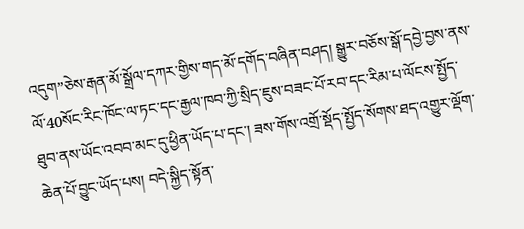འདུག”ཅེས་རྒན་མོ་སྒྲོལ་དཀར་གྱིས་གད་མོ་དགོད་བཞིན་བཤད། སྒྱུར་བཅོས་སྒོ་དབྱེ་བྱས་ནས་ལོ་40སོང་རིང་ཁོང་ལ་ཏང་དང་རྒྱལ་ཁབ་ཀྱི་སྲིད་ཇུས་བཟང་པོ་རབ་དང་རིམ་པ་ལོངས་སྤྱོད་ཐུབ་ནས་ཡོང་འབབ་མང་དུ་ཕྱིན་ཡོད་པ་དང་། ཟས་གོས་འགྲོ་སྡོད་སྤྱོད་སོགས་ཐད་འགྱུར་ལྡོག་ཆེན་པོ་བྱུང་ཡོད་པས། བདེ་སྐྱིད་སྟོན་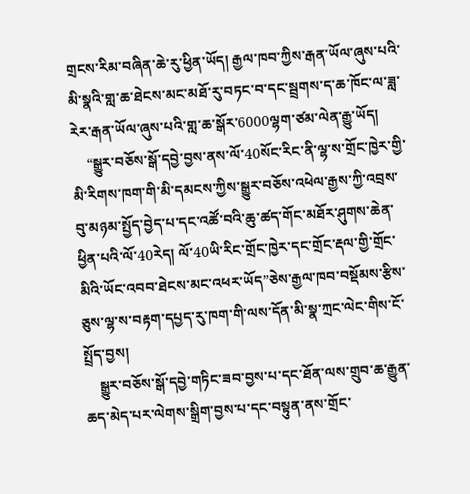གྲངས་རིམ་བཞིན་ཆེ་རུ་ཕྱིན་ཡོད། རྒྱལ་ཁབ་ཀྱིས་རྒན་ཡོལ་ཞུས་པའི་མི་སྣའི་གླ་ཆ་ཐེངས་མང་མཐོ་རུ་བཏང་བ་དང་སྦྲགས་ད་ཆ་ཁོང་ལ་ཟླ་རེར་རྒན་ཡོལ་ཞུས་པའི་གླ་ཆ་སྒོར་6000ལྷག་ཙམ་ལེན་རྒྱུ་ཡོད།
    “སྒྱུར་བཅོས་སྒོ་དབྱེ་བྱས་ནས་ལོ་40སོང་རིང་ནི་ལྷ་ས་གྲོང་ཁྱེར་གྱི་མི་རིགས་ཁག་གི་མི་དམངས་ཀྱིས་སྒྱུར་བཅོས་འཕེལ་རྒྱས་ཀྱི་འབྲས་བུ་མཉམ་སྤྱོད་བྱེད་པ་དང་འཚོ་བའི་ཆུ་ཚད་གོང་མཐོར་ཤུགས་ཆེན་ཕྱིན་པའི་ལོ་40རེད། ལོ་40ཡི་རིང་གྲོང་ཁྱེར་དང་གྲོང་རྡལ་གྱི་གྲོང་མིའི་ཡོང་འབབ་ཐེངས་མང་འཕར་ཡོད”ཅེས་རྒྱལ་ཁབ་བསྡོམས་རྩིས་ཅུས་ལྷ་ས་བརྟག་དཔྱད་རུ་ཁག་གི་ལས་དོན་མི་སྣ་ཀྲང་ལེང་གིས་ངོ་སྤྲོད་བྱས།
    སྒྱུར་བཅོས་སྒོ་དབྱེ་གཏིང་ཟབ་བྱས་པ་དང་ཐོན་ལས་གྲུབ་ཆ་རྒྱུན་ཆད་མེད་པར་ལེགས་སྒྲིག་བྱས་པ་དང་བསྟུན་ནས་གྲོང་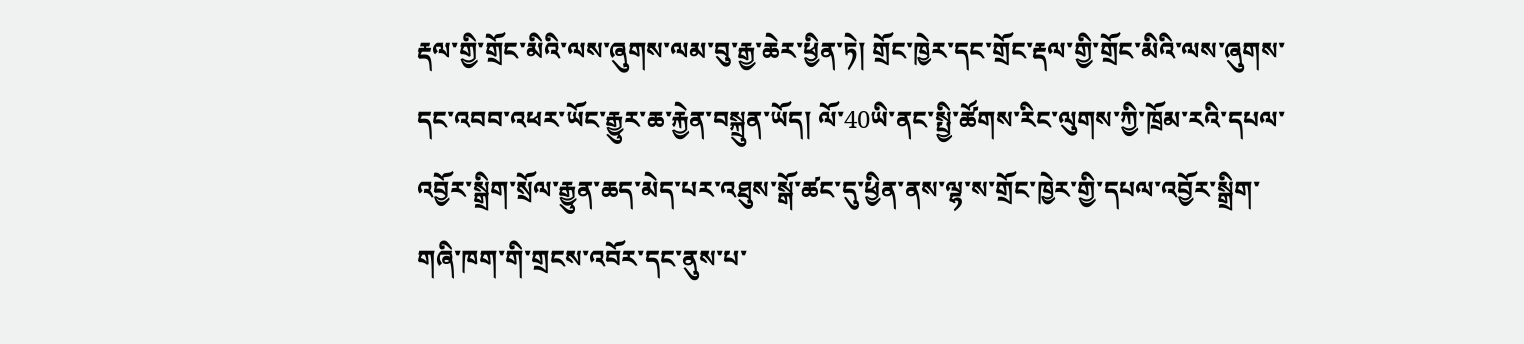རྡལ་གྱི་གྲོང་མིའི་ལས་ཞུགས་ལམ་བུ་རྒྱ་ཆེར་ཕྱིན་ཏེ། གྲོང་ཁྱེར་དང་གྲོང་རྡལ་གྱི་གྲོང་མིའི་ལས་ཞུགས་དང་འབབ་འཕར་ཡོང་རྒྱུར་ཆ་རྐྱེན་བསྐྲུན་ཡོད། ལོ་40ཡི་ནང་སྤྱི་ཚོགས་རིང་ལུགས་ཀྱི་ཁྲོམ་རའི་དཔལ་འབྱོར་སྒྲིག་སྲོལ་རྒྱུན་ཆད་མེད་པར་འཐུས་སྒོ་ཚང་དུ་ཕྱིན་ནས་ལྷ་ས་གྲོང་ཁྱེར་གྱི་དཔལ་འབྱོར་སྒྲིག་གཞི་ཁག་གི་གྲངས་འབོར་དང་ནུས་པ་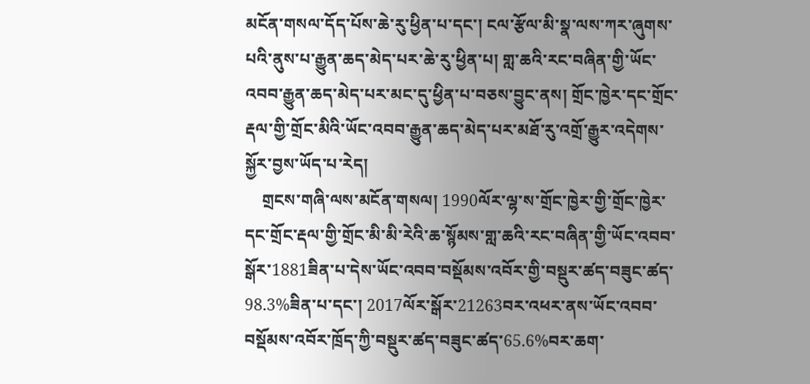མངོན་གསལ་དོད་པོས་ཆེ་རུ་ཕྱིན་པ་དང་། ངལ་རྩོལ་མི་སྣ་ལས་ཀར་ཞུགས་པའི་ནུས་པ་རྒྱུན་ཆད་མེད་པར་ཆེ་རུ་ཕྱིན་པ། གླ་ཆའི་རང་བཞིན་གྱི་ཡོང་འབབ་རྒྱུན་ཆད་མེད་པར་མང་དུ་ཕྱིན་པ་བཅས་བྱུང་ནས། གྲོང་ཁྱེར་དང་གྲོང་རྡལ་གྱི་གྲོང་མིའི་ཡོང་འབབ་རྒྱུན་ཆད་མེད་པར་མཐོ་རུ་འགྲོ་རྒྱུར་འདེགས་སྐྱོར་བྱས་ཡོད་པ་རེད།
    གྲངས་གཞི་ལས་མངོན་གསལ། 1990ལོར་ལྷ་ས་གྲོང་ཁྱེར་གྱི་གྲོང་ཁྱེར་དང་གྲོང་རྡལ་གྱི་གྲོང་མི་མི་རེའི་ཆ་སྙོམས་གླ་ཆའི་རང་བཞིན་གྱི་ཡོང་འབབ་སྒོར་1881ཟིན་པ་དེས་ཡོང་འབབ་བསྡོམས་འབོར་གྱི་བསྡུར་ཚད་བཟུང་ཚད་98.3%ཟིན་པ་དང་། 2017ལོར་སྒོར་21263བར་འཕར་ནས་ཡོང་འབབ་བསྡོམས་འབོར་ཁྲོད་ཀྱི་བསྡུར་ཚད་བཟུང་ཚད་65.6%བར་ཆག་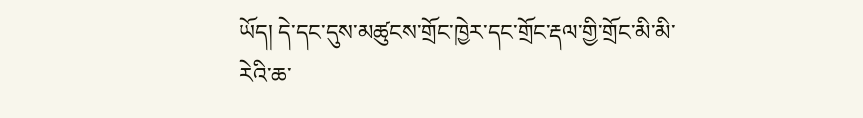ཡོད། དེ་དང་དུས་མཚུངས་གྲོང་ཁྱེར་དང་གྲོང་རྡལ་གྱི་གྲོང་མི་མི་རེའི་ཆ་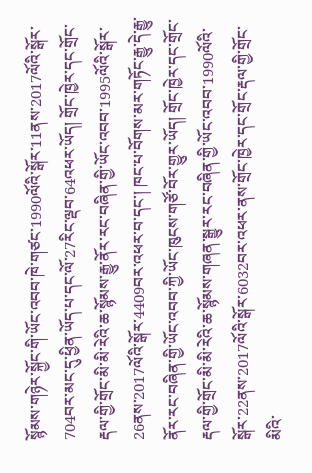སྙོམས་གཉེར་སྐྱོང་གི་ཡོང་འབབ་ཁེ་གཙང་1990ལོའི་སྒོར་11ནས་2017ལོའི་སྒོར་704བར་མང་དུ་ཕྱིན་ཡོད་པ་དང་ལོ་27རིང་ལྡབ་64འཕར་ཡོད། གྲོང་ཁྱེར་དང་གྲོང་རྡལ་གྱི་གྲོང་མི་མི་རེའི་ཆ་སྙོམས་རྒྱུ་ནོར་རང་བཞིན་གྱི་ཡོང་འབབ་1995ལོའི་སྒོར་26ནས་2017ལོའི་སྒོར་4409བར་འཕར་བ་དང་། ཁང་པ་བོགས་མར་གཏོང་རྒྱུ་དེ་རྒྱུ་ནོར་རང་བཞིན་གྱི་ཡོང་འབབ་ཀྱི་ཡོང་ཁུངས་གཙོ་བོར་གྱུར་ཡོད། གྲོང་ཁྱེར་དང་གྲོང་རྡལ་གྱི་གྲོང་མི་མི་རེའི་ཆ་སྙོམས་གཞན་སྒྱུར་རང་བཞིན་གྱི་ཡོང་འབབ་1990ལོའི་སྒོར་22ནས་2017ལོའི་སྒོར་6032བར་འཕར་ནས་གྲོང་ཁྱེར་དང་གྲོང་རྡལ་གྱི་གྲོང་མིའི་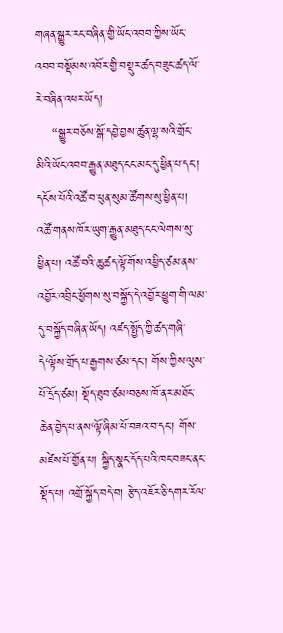གཞན་སྒྱུར་རང་བཞིན་གྱི་ཡོང་འབབ་ཀྱིས་ཡོང་འབབ་བསྡོམས་འབོར་གྱི་བསྡུར་ཚད་བཟུང་ཚད་ལོ་རེ་བཞིན་འཕར་ཡོད།
    “སྒྱུར་བཅོས་སྒོ་དབྱེ་བྱས་ཚུན་ལྷ་སའི་གྲོང་མིའི་ཡོང་འབབ་རྒྱུན་མཐུད་ངང་མང་དུ་ཕྱིན་པ་དང་། དངོས་པོའི་འཚོ་བ་ཕུན་སུམ་ཚོགས་སུ་ཕྱིན་པ། འཚོ་གནས་ཁོར་ཡུག་རྒྱུན་མཐུད་ངང་ལེགས་སུ་ཕྱིན་པ། འཚོ་བའི་ཆུ་ཚད་ལྟོ་གོས་འཕྱིད་ཙམ་ནས་འབྱོར་འབྲིང་ཕྱོགས་སུ་བསྐྱོད་དེ་འབྱོར་ཕྱུག་གི་ལམ་དུ་བསྐྱོད་བཞིན་ཡོད། འཛད་སྤྱོད་ཀྱི་ཚད་གཞི་དེ‘ལྟོས་གྲོད་པ་རྒྱགས་ཙམ་དང་། གོས་ཀྱིས་ལུས་པོ་དྲོད་ཙམ། སྡོད་ཐུབ་ཙམ’བཅས་ཁོ་ནར་མཐོང་ཆེན་བྱེད་པ་ནས‘ལྟོ་ཞིམ་པོ་བཟའ་བ་དང་། གོས་མཛེས་པོ་གྱོན་པ། སྐྱིད་སྣང་དོད་པའི་ཁང་བཟང་ནང་སྡོད་པ། འགྲོ་སྐྱོད་བདེ་བ། རྩེད་འཇོར་ཅི་དགར་རོལ་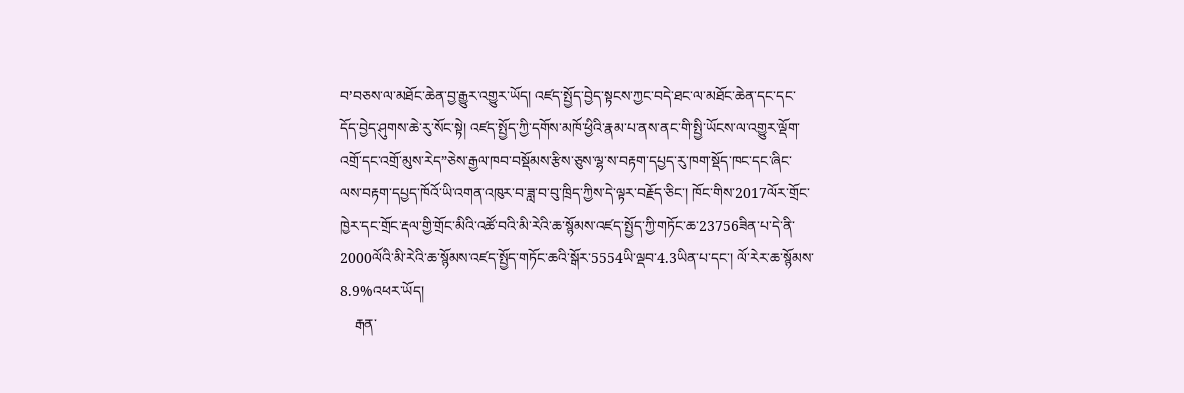བ’བཅས་ལ་མཐོང་ཆེན་བྱ་རྒྱུར་འགྱུར་ཡོད། འཛད་སྤྱོད་བྱེད་སྟངས་ཀྱང་བདེ་ཐང་ལ་མཐོང་ཆེན་དང་དང་དོད་བྱེད་ཤུགས་ཆེ་རུ་སོང་སྟེ། འཛད་སྤྱོད་ཀྱི་དགོས་མཁོ་ཕྱིའི་རྣམ་པ་ནས་ནང་གི་སྤྱི་ཡོངས་ལ་འགྱུར་ལྡོག་འགྲོ་དང་འགྲོ་མུས་རེད”ཅེས་རྒྱལ་ཁབ་བསྡོམས་རྩིས་ཅུས་ལྷ་ས་བརྟག་དཔྱད་རུ་ཁག་སྡོད་ཁང་དང་ཞིང་ལས་བརྟག་དཔྱད་ཁོའོ་ཡི་འགན་འཁུར་བ་ཟླ་བ་བུ་ཁྲིད་ཀྱིས་དེ་ལྟར་བརྗོད་ཅིང་། ཁོང་གིས་2017ལོར་གྲོང་ཁྱེར་དང་གྲོང་རྡལ་གྱི་གྲོང་མིའི་འཚོ་བའི་མི་རེའི་ཆ་སྙོམས་འཛད་སྤྱོད་ཀྱི་གཏོང་ཆ་23756ཟིན་པ་དེ་ནི་2000ལོའི་མི་རེའི་ཆ་སྙོམས་འཛད་སྤྱོད་གཏོང་ཆའི་སྒོར་5554ཡི་ལྡབ་4.3ཡིན་པ་དང་། ལོ་རེར་ཆ་སྙོམས་8.9%འཕར་ཡོད།
    རྒན་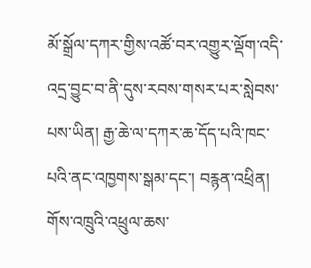མོ་སྒྲོལ་དཀར་གྱིས་འཚོ་བར་འགྱུར་ལྡོག་འདི་འདྲ་བྱུང་བ་ནི་དུས་རབས་གསར་པར་སླེབས་པས་ཡིན། རྒྱ་ཆེ་ལ་དཀར་ཆ་དོད་པའི་ཁང་པའི་ནང་འཁྱགས་སྒམ་དང་། བརྙན་འཕྲིན། གོས་འཁྲུའི་འཕྲུལ་ཆས་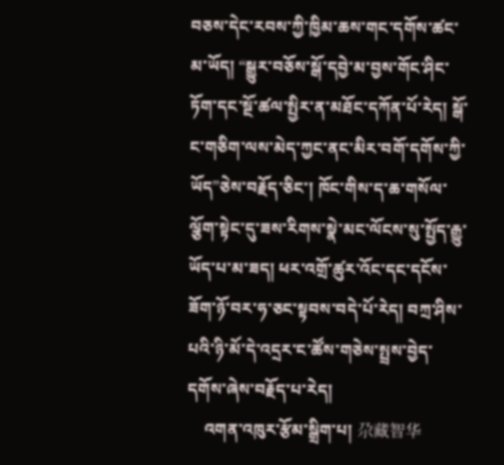བཅས་དེང་རབས་ཀྱི་ཁྱིམ་ཆས་གང་དགོས་ཚང་མ་ཡོད། “སྒྱུར་བཅོས་སྒོ་དབྱེ་མ་བྱས་གོང་ཤིང་ཏོག་དང་སྔོ་ཚལ་སྤྱིར་ན་མཐོང་དཀོན་པོ་རེད། སྒོ་ང་གཅིག་ལས་མེད་ཀྱང་ནང་མིར་བགོ་དགོས་ཀྱི་ཡོད”ཅེས་བརྗོད་ཅིང་། ཁོང་གིས་ད་ཆ་གསོལ་ལྕོག་སྟེང་དུ་ཟས་རིགས་སྣེ་མང་ལོངས་སུ་སྤྱོད་རྒྱུ་ཡོད་པ་མ་ཟད། ཕར་འགྲོ་ཚུར་འོང་དང་དངོས་ཟོག་ཉོ་བར་ཧ་ཅང་སྟབས་བདེ་པོ་རེད། བཀྲ་ཤིས་པའི་ཉི་མོ་དེ་འདྲར་ང་ཚོས་གཅེས་སྤྲས་བྱེད་དགོས་ཞེས་བརྗོད་པ་རེད།
    འགན་འཁུར་རྩོམ་སྒྲིག་པ། 尕藏智华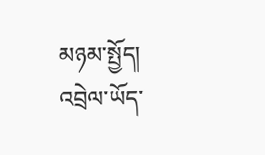མཉམ་སྤྱོད།
འབྲེལ་ཡོད་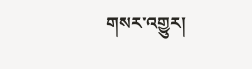གསར་འགྱུར།